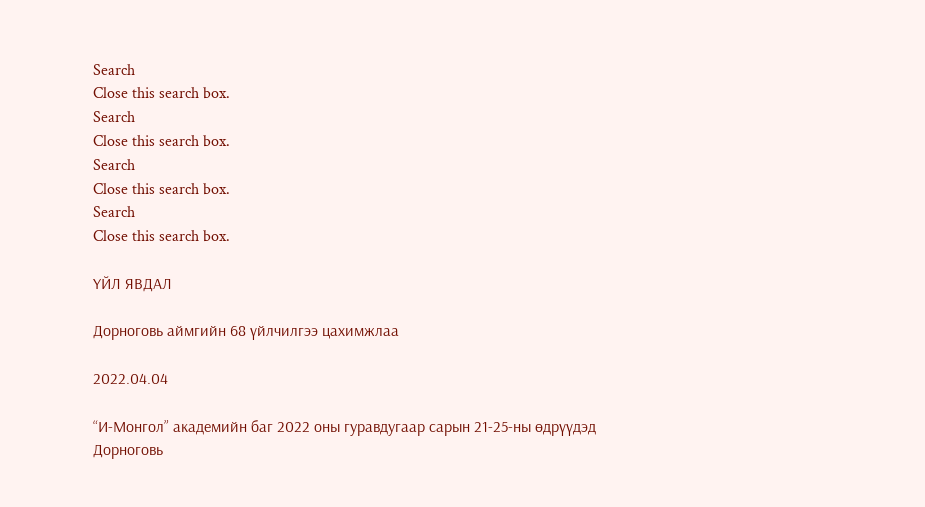Search
Close this search box.
Search
Close this search box.
Search
Close this search box.
Search
Close this search box.

ҮЙЛ ЯВДАЛ

Дорноговь аймгийн 68 үйлчилгээ цахимжлаа

2022.04.04

“И-Монгол” академийн баг 2022 оны гуравдугаар сарын 21-25-ны өдрүүдэд Дорноговь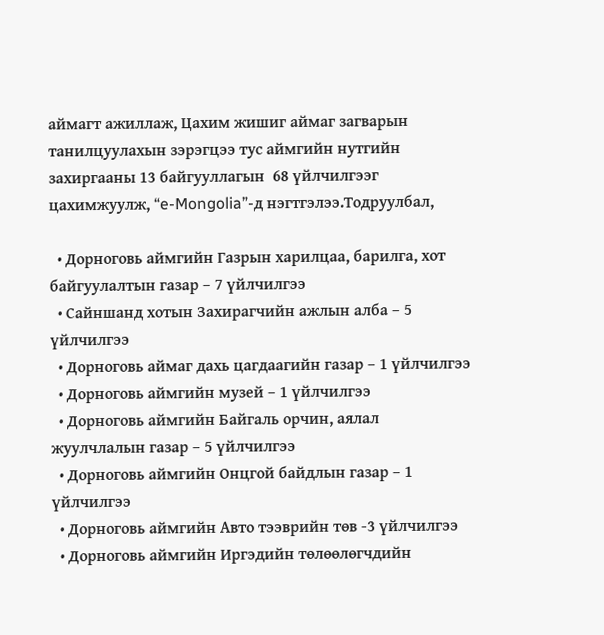аймагт ажиллаж, Цахим жишиг аймаг загварын танилцуулахын зэрэгцээ тус аймгийн нутгийн захиргааны 13 байгууллагын  68 үйлчилгээг цахимжуулж, “e-Mongolia”-д нэгтгэлээ.Тодруулбал,

  • Дорноговь аймгийн Газрын харилцаа, барилга, хот байгуулалтын газар – 7 үйлчилгээ
  • Сайншанд хотын Захирагчийн ажлын алба – 5 үйлчилгээ
  • Дорноговь аймаг дахь цагдаагийн газар – 1 үйлчилгээ
  • Дорноговь аймгийн музей – 1 үйлчилгээ
  • Дорноговь аймгийн Байгаль орчин, аялал жуулчлалын газар – 5 үйлчилгээ
  • Дорноговь аймгийн Онцгой байдлын газар – 1 үйлчилгээ
  • Дорноговь аймгийн Авто тээврийн төв -3 үйлчилгээ
  • Дорноговь аймгийн Иргэдийн төлөөлөгчдийн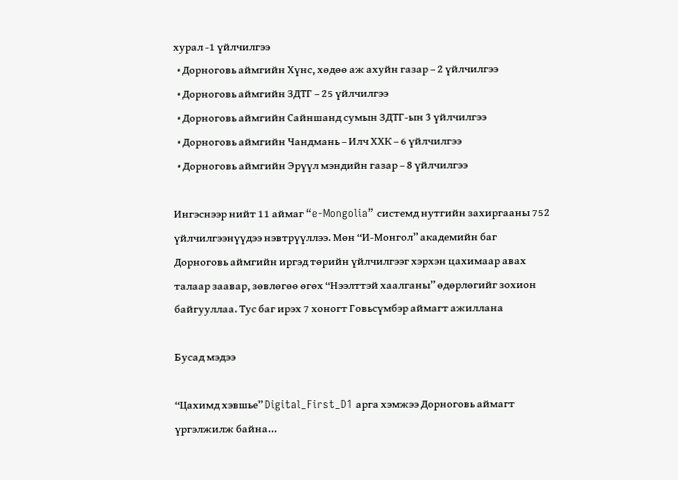хурал -1 үйлчилгээ
  • Дорноговь аймгийн Хүнс, хөдөө аж ахуйн газар – 2 үйлчилгээ
  • Дорноговь аймгийн ЗДТГ – 25 үйлчилгээ
  • Дорноговь аймгийн Сайншанд сумын ЗДТГ-ын 3 үйлчилгээ
  • Дорноговь аймгийн Чандмань – Илч ХХК – 6 үйлчилгээ
  • Дорноговь аймгийн Эрүүл мэндийн газар – 8 үйлчилгээ

Ингэснээр нийт 11 аймаг “e-Mongolia” системд нутгийн захиргааны 752 үйлчилгээнүүдээ нэвтрүүллээ. Мөн “И-Монгол” академийн баг Дорноговь аймгийн иргэд төрийн үйлчилгээг хэрхэн цахимаар авах талаар заавар, зөвлөгөө өгөх “Нээлттэй хаалганы” өдөрлөгийг зохион байгууллаа. Тус баг ирэх 7 хоногт Говьсүмбэр аймагт ажиллана

Бусад мэдээ

“Цахимд хэвшье” Digital_First_D1 арга хэмжээ Дорноговь аймагт үргэлжилж байна…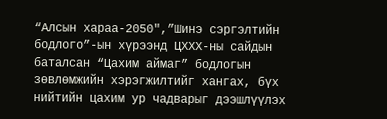“Алсын хараа-2050″,”Шинэ сэргэлтийн бодлого”-ын хүрээнд ЦХХХ-ны сайдын баталсан “Цахим аймаг” бодлогын зөвлөмжийн хэрэгжилтийг хангах, бүх нийтийн цахим ур чадварыг дээшлүүлэх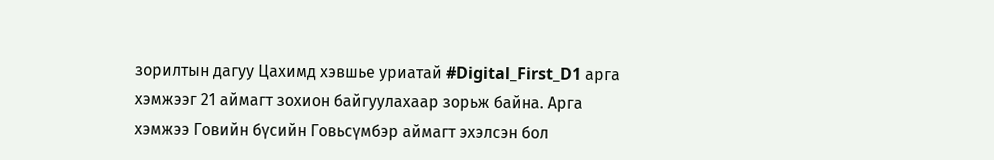зорилтын дагуу Цахимд хэвшье уриатай #Digital_First_D1 арга хэмжээг 21 аймагт зохион байгуулахаар зорьж байна. Арга хэмжээ Говийн бүсийн Говьсүмбэр аймагт эхэлсэн бол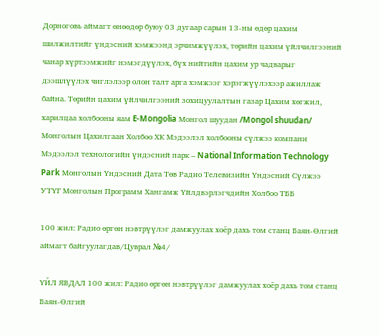Дорноговь аймагт өнөөдөр буюу 03 дугаар сарын 13-ны өдөр цахим шилжилтийг үндэсний хэмжээнд эрчимжүүлэх, төрийн цахим үйлчилгээний чанар хүртээмжийг нэмэгдүүлэх, бүх нийтийн цахим ур чадварыг дээшлүүлэх чиглэлээр олон талт арга хэмжээг хэрэгжүүлэхээр ажиллаж байна. Төрийн цахим үйлчилгээний зохицуулалтын газар Цахим хөгжил, харилцаа холбооны яам E-Mongolia Монгол шуудан /Mongol shuudan/ Монголын Цахилгаан Холбоо ХК Мэдээлэл холбооны сүлжээ компани Мэдээлэл технологийн үндэсний парк – National Information Technology Park Монголын Үндэсний Дата Төв Радио Телевизийн Үндэсний Сүлжээ УТҮГ Монголын Программ Хангамж Үйлдвэрлэгчдийн Холбоо ТББ

100 жил: Радио өргөн нэвтрүүлэг дамжуулах хоёр дахь том станц Баян-Өлгий аймагт байгуулагдав/Цуврал №4/

ҮЙЛ ЯВДАЛ 100 жил: Радио өргөн нэвтрүүлэг дамжуулах хоёр дахь том станц Баян-Өлгий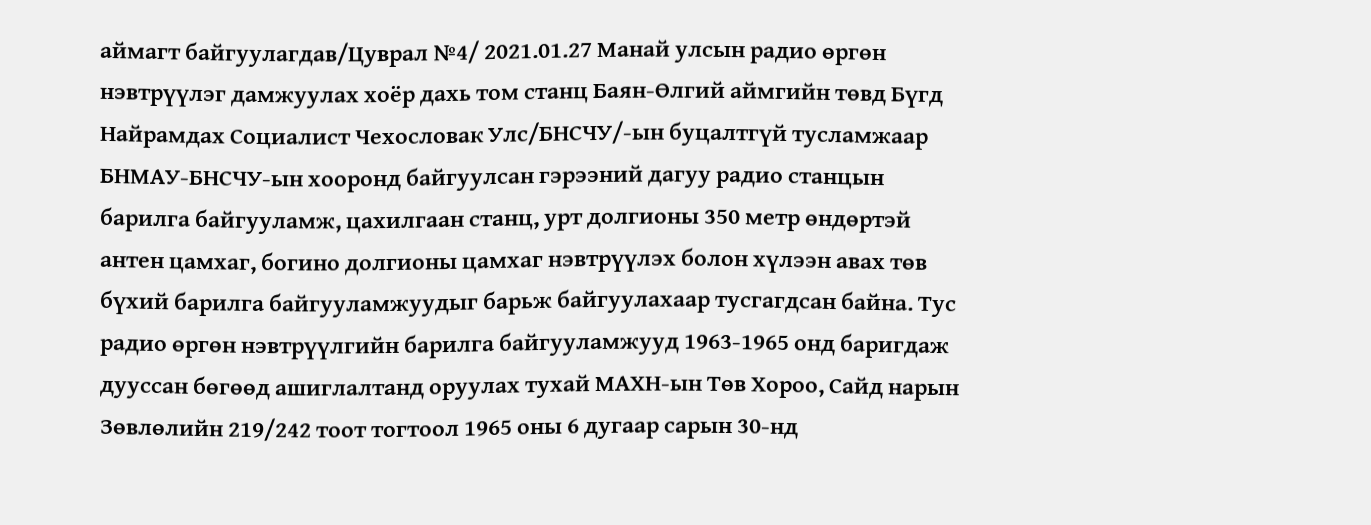аймагт байгуулагдав/Цуврал №4/ 2021.01.27 Манай улсын радио өргөн нэвтрүүлэг дамжуулах хоёр дахь том станц Баян-Өлгий аймгийн төвд Бүгд Найрамдах Социалист Чехословак Улс/БНСЧУ/-ын буцалтгүй тусламжаар БНМАУ-БНСЧУ-ын хооронд байгуулсан гэрээний дагуу радио станцын барилга байгууламж, цахилгаан станц, урт долгионы 350 метр өндөртэй антен цамхаг, богино долгионы цамхаг нэвтрүүлэх болон хүлээн авах төв бүхий барилга байгууламжуудыг барьж байгуулахаар тусгагдсан байна. Тус радио өргөн нэвтрүүлгийн барилга байгууламжууд 1963-1965 онд баригдаж дууссан бөгөөд ашиглалтанд оруулах тухай МАХН-ын Төв Хороо, Сайд нарын Зөвлөлийн 219/242 тоот тогтоол 1965 оны 6 дугаар сарын 30-нд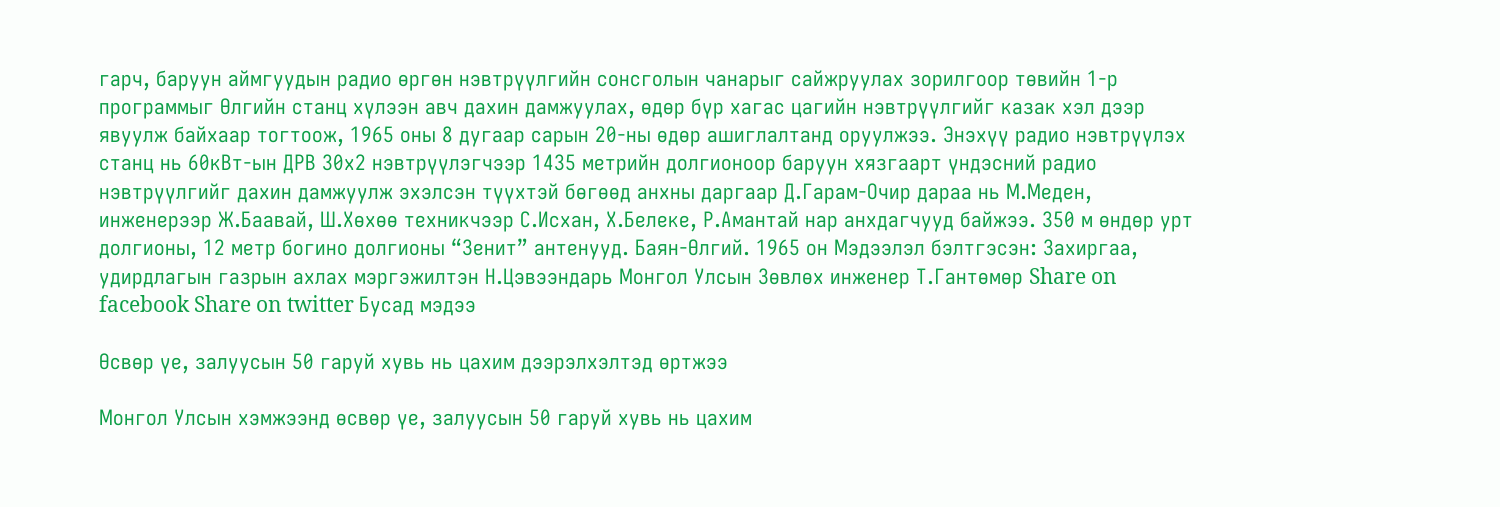гарч, баруун аймгуудын радио өргөн нэвтрүүлгийн сонсголын чанарыг сайжруулах зорилгоор төвийн 1-р программыг Өлгийн станц хүлээн авч дахин дамжуулах, өдөр бүр хагас цагийн нэвтрүүлгийг казак хэл дээр явуулж байхаар тогтоож, 1965 оны 8 дугаар сарын 20-ны өдөр ашиглалтанд оруулжээ. Энэхүү радио нэвтрүүлэх станц нь 60кВт-ын ДРВ 30х2 нэвтрүүлэгчээр 1435 метрийн долгионоор баруун хязгаарт үндэсний радио нэвтрүүлгийг дахин дамжуулж эхэлсэн түүхтэй бөгөөд анхны даргаар Д.Гарам-Очир дараа нь М.Меден, инженерээр Ж.Баавай, Ш.Хөхөө техникчээр С.Исхан, Х.Белеке, Р.Амантай нар анхдагчууд байжээ. 350 м өндөр урт долгионы, 12 метр богино долгионы “Зенит” антенууд. Баян-Өлгий. 1965 он Мэдээлэл бэлтгэсэн: Захиргаа, удирдлагын газрын ахлах мэргэжилтэн Н.Цэвээндарь Монгол Улсын Зөвлөх инженер Т.Гантөмөр Share on facebook Share on twitter Бусад мэдээ

Өсвөр үе, залуусын 50 гаруй хувь нь цахим дээрэлхэлтэд өртжээ

Монгол Улсын хэмжээнд өсвөр үе, залуусын 50 гаруй хувь нь цахим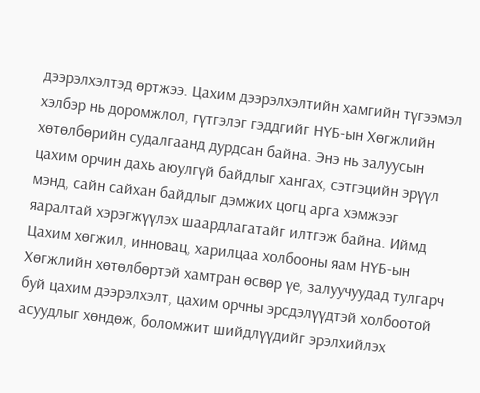дээрэлхэлтэд өртжээ. Цахим дээрэлхэлтийн хамгийн түгээмэл хэлбэр нь доромжлол, гүтгэлэг гэддгийг НҮБ-ын Хөгжлийн хөтөлбөрийн судалгаанд дурдсан байна. Энэ нь залуусын цахим орчин дахь аюулгүй байдлыг хангах, сэтгэцийн эрүүл мэнд, сайн сайхан байдлыг дэмжих цогц арга хэмжээг яаралтай хэрэгжүүлэх шаардлагатайг илтгэж байна. Иймд Цахим хөгжил, инновац, харилцаа холбооны яам НҮБ-ын Хөгжлийн хөтөлбөртэй хамтран өсвөр үе, залуучуудад тулгарч буй цахим дээрэлхэлт, цахим орчны эрсдэлүүдтэй холбоотой асуудлыг хөндөж, боломжит шийдлүүдийг эрэлхийлэх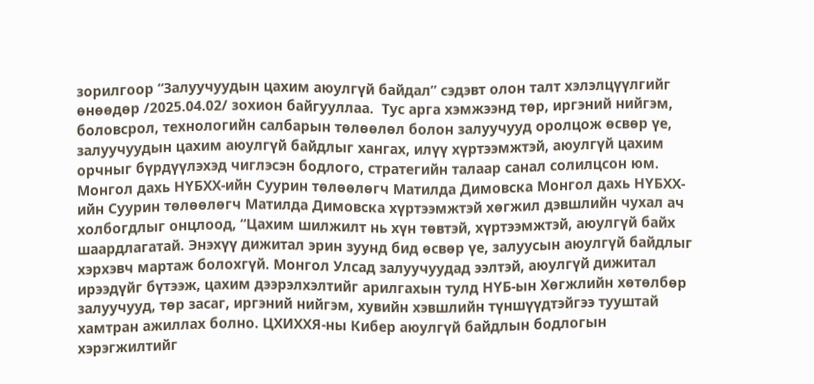зорилгоор “Залуучуудын цахим аюулгүй байдал” сэдэвт олон талт хэлэлцүүлгийг өнөөдөр /2025.04.02/ зохион байгууллаа.  Тус арга хэмжээнд төр, иргэний нийгэм, боловсрол, технологийн салбарын төлөөлөл болон залуучууд оролцож өсвөр үе, залуучуудын цахим аюулгүй байдлыг хангах, илүү хүртээмжтэй, аюулгүй цахим орчныг бүрдүүлэхэд чиглэсэн бодлого, стратегийн талаар санал солилцсон юм. Монгол дахь НҮБХХ-ийн Суурин төлөөлөгч Матилда Димовска Монгол дахь НҮБХХ-ийн Суурин төлөөлөгч Матилда Димовска хүртээмжтэй хөгжил дэвшлийн чухал ач холбогдлыг онцлоод, “Цахим шилжилт нь хүн төвтэй, хүртээмжтэй, аюулгүй байх шаардлагатай. Энэхүү дижитал эрин зуунд бид өсвөр үе, залуусын аюулгүй байдлыг хэрхэвч мартаж болохгүй. Монгол Улсад залуучуудад ээлтэй, аюулгүй дижитал ирээдүйг бүтээж, цахим дээрэлхэлтийг арилгахын тулд НҮБ-ын Хөгжлийн хөтөлбөр залуучууд, төр засаг, иргэний нийгэм, хувийн хэвшлийн түншүүдтэйгээ тууштай хамтран ажиллах болно. ЦХИХХЯ-ны Кибер аюулгүй байдлын бодлогын хэрэгжилтийг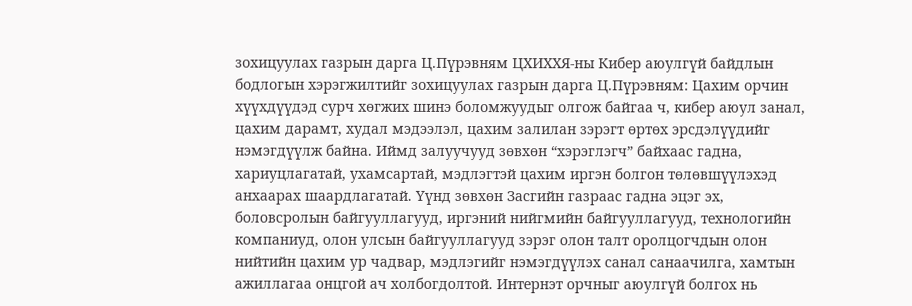зохицуулах газрын дарга Ц.Пүрэвням ЦХИХХЯ-ны Кибер аюулгүй байдлын бодлогын хэрэгжилтийг зохицуулах газрын дарга Ц.Пүрэвням: Цахим орчин хүүхдүүдэд сурч хөгжих шинэ боломжуудыг олгож байгаа ч, кибер аюул занал, цахим дарамт, худал мэдээлэл, цахим залилан зэрэгт өртөх эрсдэлүүдийг нэмэгдүүлж байна. Иймд залуучууд зөвхөн “хэрэглэгч” байхаас гадна, хариуцлагатай, ухамсартай, мэдлэгтэй цахим иргэн болгон төлөвшүүлэхэд анхаарах шаардлагатай. Үүнд зөвхөн Засгийн газраас гадна эцэг эх, боловсролын байгууллагууд, иргэний нийгмийн байгууллагууд, технологийн компаниуд, олон улсын байгууллагууд зэрэг олон талт оролцогчдын олон нийтийн цахим ур чадвар, мэдлэгийг нэмэгдүүлэх санал санаачилга, хамтын ажиллагаа онцгой ач холбогдолтой. Интернэт орчныг аюулгүй болгох нь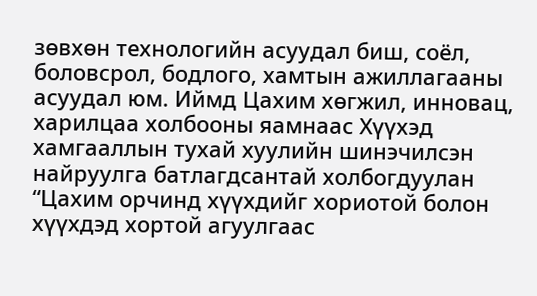зөвхөн технологийн асуудал биш, соёл, боловсрол, бодлого, хамтын ажиллагааны асуудал юм. Иймд Цахим хөгжил, инновац, харилцаа холбооны яамнаас Хүүхэд хамгааллын тухай хуулийн шинэчилсэн найруулга батлагдсантай холбогдуулан “Цахим орчинд хүүхдийг хориотой болон хүүхдэд хортой агуулгаас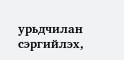урьдчилан сэргийлэх,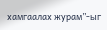хамгаалах журам”-ыг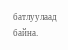батлуулаад байна.